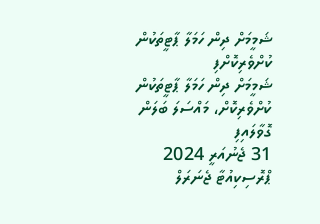ޝަމީމަށް ދިން ހަމަލާ ޕާޓީތަކުން ކުށްވެރިކޮށްފި
ޝަމީމަށް ދިން ހަމަލާ ޕާޓީތަކުން ކުށްވެރިކޮށް، މައްސަލަ ބަލަން ގޮވާލައިފި
31 ޖެނުއަރީ 2024
ޕްރޮސިކިއުޓާ ޖެނަރަލް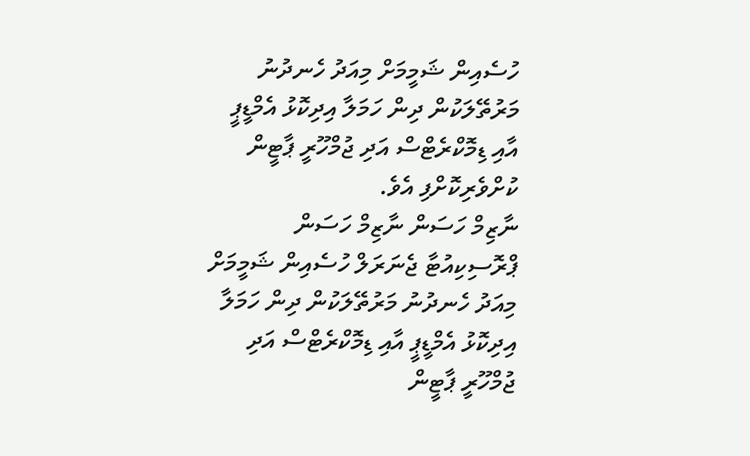ހުސެއިން ޝަމީމަށް މިއަދު ހެނދުނު މަރުތޭލަކުން ދިން ހަމަލާ އިދިކޮޅު އެމްޑީޕީ އާއި ޑިމޮކްރެޓްސް އަދި ޖުމްހޫރީ ޕާޓީން ކުށްވެރިކޮށްފި އެވެ.
ނާޒިމް ހަސަން ނާޒިމް ހަސަން
ޕްރޮސިކިއުޓާ ޖެނަރަލް ހުސެއިން ޝަމީމަށް މިއަދު ހެނދުނު މަރުތޭލަކުން ދިން ހަމަލާ އިދިކޮޅު އެމްޑީޕީ އާއި ޑިމޮކްރެޓްސް އަދި ޖުމްހޫރީ ޕާޓީން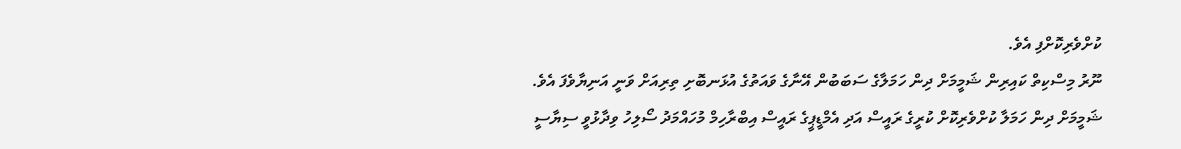ކުށްވެރިކޮށްފި އެވެ.
ނޫރު މިސްކިތް ކައިރިން ޝަމީމަށް ދިން ހަމަލާގެ ސަބަބުން އޭނާގެ ވައަތުގެ އުޅަނބޮށި ތިރިއަށް ވަނީ އަނިޔާވެފަ އެވެ.
ޝަމީމަށް ދިން ހަމަލާ ކުށްވެރިކޮށް ކުރީގެ ރައީސް އަދި އެމްޑީޕީގެ ރައީސް އިބްރާހިމް މުހައްމަދު ސޯލިހު ވިދާޅުވީ ސިޔާސީ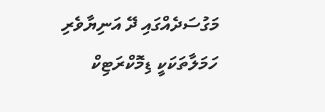މަގުސަދެއްގައި ދޭ އަނިޔާވެރި ހަމަލާތަކަކީ ޑިމޮކްރަޓިކް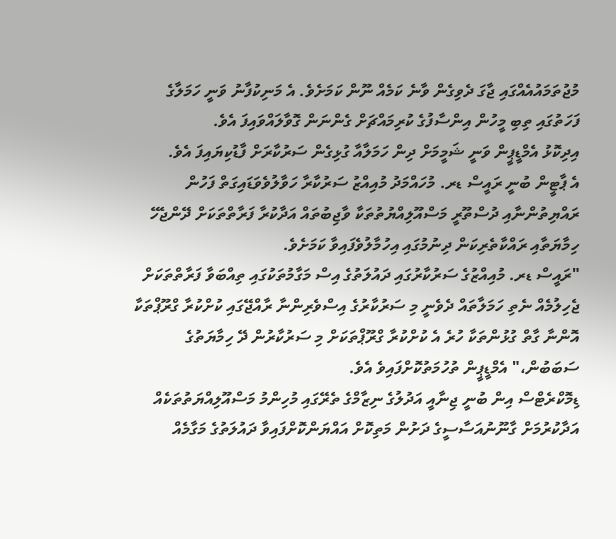މުޖުތަމައުއެއްގައި ޖާގަ ދެވިގެން ވާނެ ކަމެއް ނޫން ކަމަށެވެ. އެ މަނިކުފާނު ވަނީ ހަމަލާގެ ފަހަތުގައި ތިބި މީހުން އިންސާފުގެ ކުރިމައްޗަށް ގެންނަން ގޮވާލައްވައިފަ އެވެ.
އިދިކޮޅު އެމްޑީޕީން ވަނީ ޝަމީމަށް ދިން ހަމަލާއާ ގުޅިގެން ސަރުކާރަށް ފާޑުކިޔައިފަ އެވެ.
އެ ޕާޓީން ބުނީ ރައީސް ޑރ. މުހައްމަދު މުއިއްޒު ސަރުކާރާ ހަވާލުވެވަޑައިގަތް ފަހުން ރައްޔިތުންނާއި ދުސްތޫރީ މަސްއޫލިއްޔުތުތަކާ ވާޖިބުތައް އަދާކުރާ ފަރާތްތަކަށް ދޭންޖެހޭ ހިމާޔަތާއި ރައްކާތެރިކަން ދިނުމުގައި އިހުމާލުވެފައިވާ ކަމަށެވެ.
"ރައީސް ޑރ. މުއިއްޒުގެ ސަރުކާރުގައި ދައުލަތުގެ އިސް މަގާމުތަކުގައި ތިއްބަވާ ފަރާތްތަކަށް ޖެހިލުމެއް ނެތި ހަމަލާތައް ދެވެނީ މި ސަރުކާރުގެ އިސްވެރިންނާ ރާއްޖޭގައި ކުށްކުރާ ގްރޫޕްތަކާ އޮންނާ ގާތް ގުޅުންތަކާ ހުރެ އެ ކުށްކުރާ ގްރޫޕްތަކަށް މި ސަރުކާރުން ދޭ ހިމާޔަތުގެ ސަބަބުން،" އެމްޑީޕީން ތުހުމަތުކޮށްފައިވެ އެވެ.
ޑިމޮކްރެޓްސް އިން ބުނީ ޖިނާއީ އަދުލުގެ ނިޒާމްގެ ތެރޭގައި މުހިންމު މަސްއޫލިއްޔަތުތަކެއް އަދާކުރުމަށް ގާނޫނުއަސާސީގެ ދަށުން މަތިކޮށް އައްޔަންކޮށްފައިވާ ދައުލަތުގެ މަގާމެއް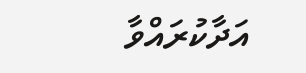އަދާކުރައްވާ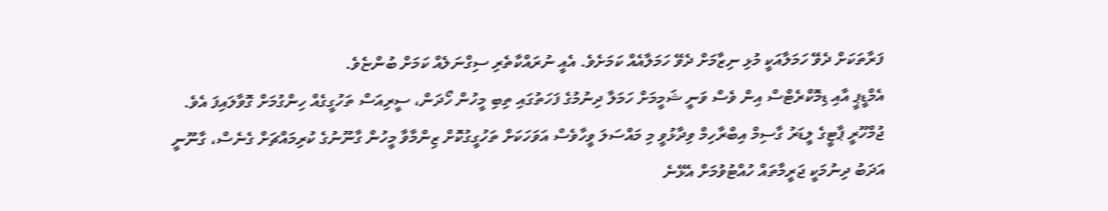ފަރާތަކަށް ދެވޭ ހަމަލާއަކީ މުޅި ނިޒާމަށް ދެވޭ ހަމަލާއެއް ކަމަށެވެ. އެއީ ނުރައްކާތެރި ސިގްނަލެއް ކަމަށް ބުންޏެވެ.
އެމްޑީޕީ އާއި ޑިމޮކްރެޓްސް އިން ވެސް ވަނީ ޝަމީމަށް ހަމަލާ ދިނުމުގެ ފަހަތުގައި ތިބި މީހުން ހޯދަން، ސީރިއަސް ތަހުގީގެއް ހިންގުމަށް ގޮވާލައިފަ އެވެ.
ޖުމްހޫރީ ޕާޓީގެ ލީޑަރު ގާސިމް އިބްރާހިމް ވިދާޅުވީ މި މައްސަލަ ވީހާވެސް އަވަހަކަށް ތަހުގީގުކޮށް ޒިންމާވާ މީހުން ގާނޫނުގެ ކުރިމައްޗަށް ގެނެސް، ގާނޫނީ އަދަބު ދިނުމަކީ ޖަރީމާތައް ހުއްޓުވުމަށް އެޅޭނެ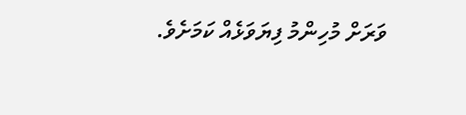ވަރަށް މުހިންމު ފިޔަވަޅެއް ކަމަށެވެ.